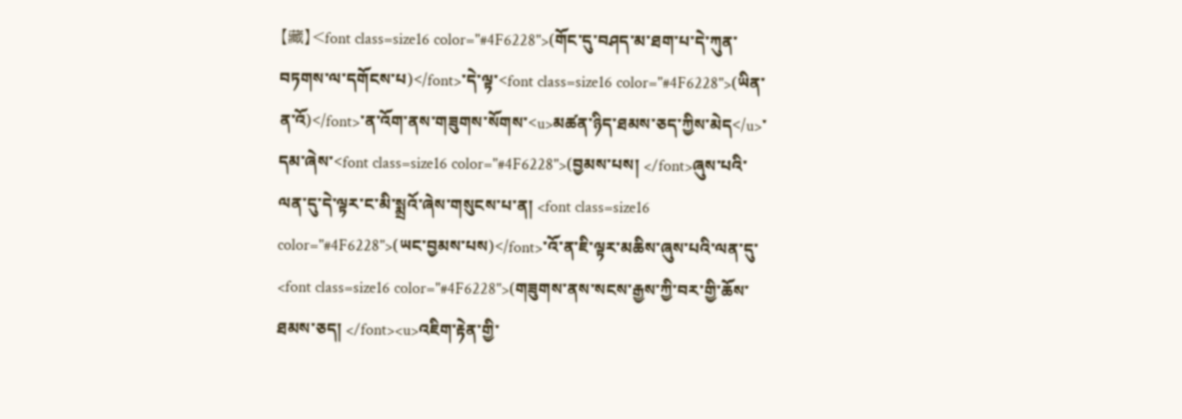【藏】<font class=size16 color="#4F6228">(གོང་དུ་བཤད་མ་ཐག་པ་དེ་ཀུན་བཏགས་ལ་དགོངས་པ)</font>་དེ་ལྟ་<font class=size16 color="#4F6228">(ཡིན་ན་འོ)</font>་ན་འོག་ནས་གཟུགས་སོགས་<u>མཚན་ཉིད་ཐམས་ཅད་ཀྱིས་མེད</u>་དམ་ཞེས་<font class=size16 color="#4F6228">(བྱམས་པས། </font>ཞུས་པའི་ལན་དུ་དེ་ལྟར་ང་མི་སྨྲའོ་ཞེས་གསུངས་པ་ན། <font class=size16 color="#4F6228">(ཡང་བྱམས་པས)</font>་འོ་ན་ཇི་ལྟར་མཆིས་ཞུས་པའི་ལན་དུ་<font class=size16 color="#4F6228">(གཟུགས་ནས་སངས་རྒྱས་ཀྱི་བར་གྱི་ཆོས་ཐམས་ཅད། </font><u>འཇིག་རྟེན་གྱི་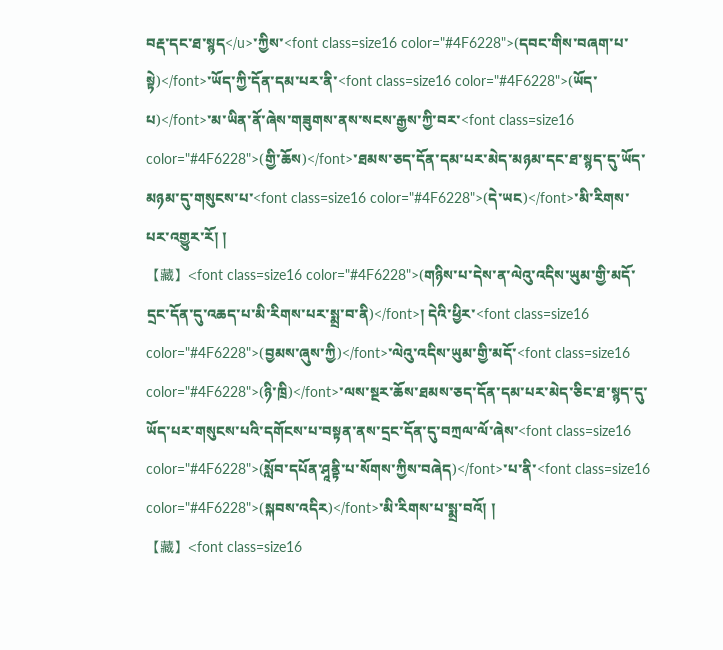བརྡ་དང་ཐ་སྙད</u>་ཀྱིས་<font class=size16 color="#4F6228">(དབང་གིས་བཞག་པ་སྟེ)</font>་ཡོད་ཀྱི་དོན་དམ་པར་ནི་<font class=size16 color="#4F6228">(ཡོད་པ)</font>་མ་ཡིན་ནོ་ཞེས་གཟུགས་ནས་སངས་རྒྱས་ཀྱི་བར་<font class=size16 color="#4F6228">(གྱི་ཆོས)</font>་ཐམས་ཅད་དོན་དམ་པར་མེད་མཉམ་དང་ཐ་སྙད་དུ་ཡོད་མཉམ་དུ་གསུངས་པ་<font class=size16 color="#4F6228">(དེ་ཡང)</font>་མི་རིགས་པར་འགྱུར་རོ། །
【藏】<font class=size16 color="#4F6228">(གཉིས་པ་དེས་ན་ལེའུ་འདིས་ཡུམ་གྱི་མདོ་དྲང་དོན་དུ་འཆད་པ་མི་རིགས་པར་སྨྲ་བ་ནི)</font>། དེའི་ཕྱིར་<font class=size16 color="#4F6228">(བྱམས་ཞུས་ཀྱི)</font>་ལེའུ་འདིས་ཡུམ་གྱི་མདོ་<font class=size16 color="#4F6228">(ཉི་ཁྲི)</font>་ལས་སྔར་ཆོས་ཐམས་ཅད་དོན་དམ་པར་མེད་ཅིང་ཐ་སྙད་དུ་ཡོད་པར་གསུངས་པའི་དགོངས་པ་བསྟན་ནས་དྲང་དོན་དུ་བཀྲལ་ལོ་ཞེས་<font class=size16 color="#4F6228">(སློབ་དཔོན་ཤཱནྟི་པ་སོགས་ཀྱིས་བཞེད)</font>་པ་ནི་<font class=size16 color="#4F6228">(སྐབས་འདིར)</font>་མི་རིགས་པ་སྨྲ་བའོ། །
【藏】<font class=size16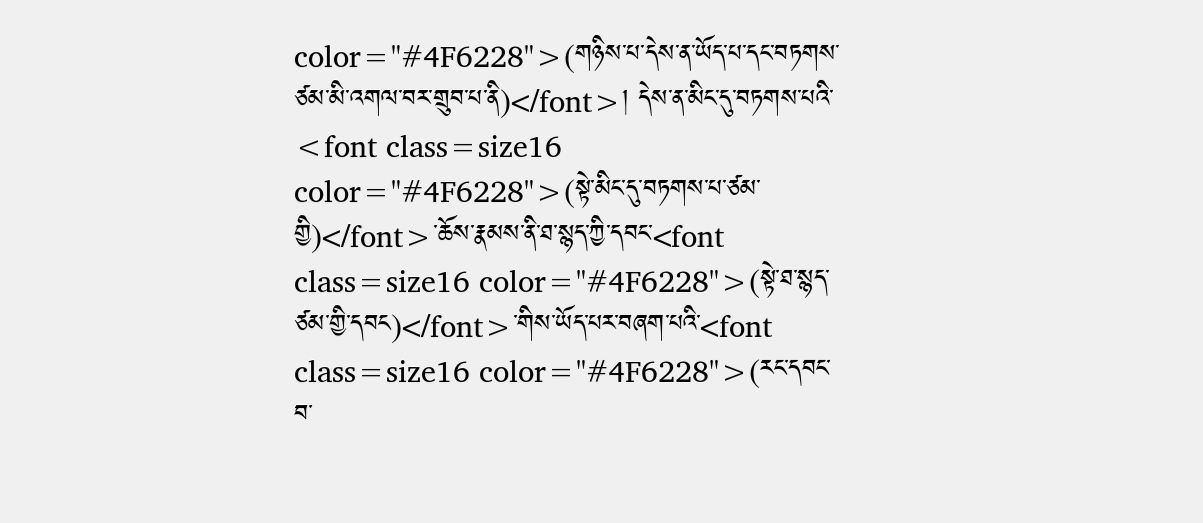color="#4F6228">(གཉིས་པ་དེས་ན་ཡོད་པ་དང་བཏགས་ཙམ་མི་འགལ་བར་གྲུབ་པ་ནི)</font>། དེས་ན་མིང་དུ་བཏགས་པའི་<font class=size16 color="#4F6228">(སྟེ་མིང་དུ་བཏགས་པ་ཙམ་གྱི)</font>་ཆོས་རྣམས་ནི་ཐ་སྙད་ཀྱི་དབང་<font class=size16 color="#4F6228">(སྟེ་ཐ་སྙད་ཙམ་གྱི་དབང)</font>་གིས་ཡོད་པར་བཞག་པའི་<font class=size16 color="#4F6228">(རང་དབང་བ་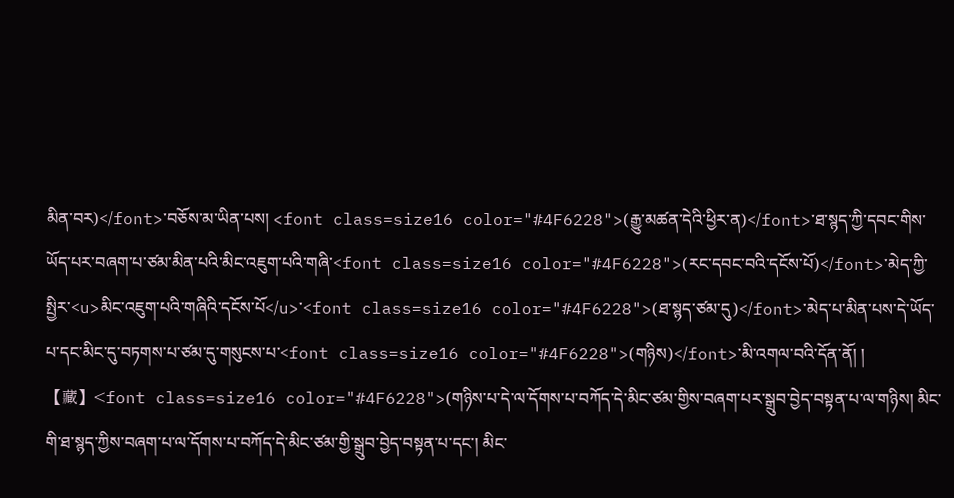མིན་བར)</font>་བཅོས་མ་ཡིན་པས། <font class=size16 color="#4F6228">(རྒྱུ་མཚན་དེའི་ཕྱིར་ན)</font>་ཐ་སྙད་ཀྱི་དབང་གིས་ཡོད་པར་བཞག་པ་ཙམ་མིན་པའི་མིང་འཇུག་པའི་གཞི་<font class=size16 color="#4F6228">(རང་དབང་བའི་དངོས་པོ)</font>་མེད་ཀྱི་སྤྱིར་<u>མིང་འཇུག་པའི་གཞིའི་དངོས་པོ</u>་<font class=size16 color="#4F6228">(ཐ་སྙད་ཙམ་དུ)</font>་མེད་པ་མིན་པས་དེ་ཡོད་པ་དང་མིང་དུ་བཏགས་པ་ཙམ་དུ་གསུངས་པ་<font class=size16 color="#4F6228">(གཉིས)</font>་མི་འགལ་བའི་དོན་ནོ། །
【藏】<font class=size16 color="#4F6228">(གཉིས་པ་དེ་ལ་དོགས་པ་བཀོད་དེ་མིང་ཙམ་གྱིས་བཞག་པར་སྒྲུབ་བྱེད་བསྟན་པ་ལ་གཉིས། མིང་གི་ཐ་སྙད་ཀྱིས་བཞག་པ་ལ་དོགས་པ་བཀོད་དེ་མིང་ཙམ་གྱི་སྒྲུབ་བྱེད་བསྟན་པ་དང་། མིང་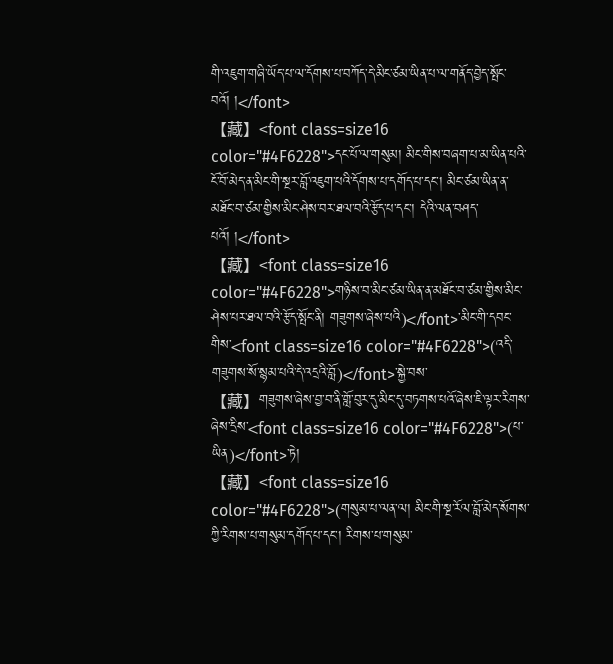གི་འཇུག་གཞི་ཡོད་པ་ལ་དོགས་པ་བཀོད་དེ་མིང་ཙམ་ཡིན་པ་ལ་གནོད་བྱེད་སྤོང་བའོ། །</font>
【藏】<font class=size16 color="#4F6228">དང་པོ་ལ་གསུམ། མིང་གིས་བཞག་པ་མ་ཡིན་པའི་ངོ་བོ་མེད་ན་མིང་གི་སྔར་བློ་འཇུག་པའི་དོགས་པ་དགོད་པ་དང་། མིང་ཙམ་ཡིན་ན་མཐོང་བ་ཙམ་གྱིས་མིང་ཤེས་བར་ཐལ་བའི་རྩོད་པ་དང་། དེའི་ལན་བཤད་པའོ། །</font>
【藏】<font class=size16 color="#4F6228">གཉིས་བ་མིང་ཙམ་ཡིན་ན་མཐོང་བ་ཙམ་གྱིས་མིང་ཤེས་པར་ཐལ་བའི་རྩོད་སྤོང་ནི། གཟུགས་ཞེས་པའི)</font>་མིང་གི་དབང་གིས་<font class=size16 color="#4F6228">(འདི་གཟུགས་སོ་སྙམ་པའི་དེ་འདྲའི་བློ)</font>་སྐྱེ་བས་
【藏】གཟུགས་ཞེས་བྱ་བ་ནི་གློ་བུར་དུ་མིང་དུ་བཏགས་པའོ་ཞེས་ཇི་ལྟར་རིགས་ཞེས་དྲིས་<font class=size16 color="#4F6228">(པ་ཡིན)</font>་ཏེ།
【藏】<font class=size16 color="#4F6228">(གསུམ་པ་ལན་ལ། མིང་གི་སྔ་རོལ་བློ་མེད་སོགས་ཀྱི་རིགས་པ་གསུམ་དགོད་པ་དང་། རིགས་པ་གསུམ་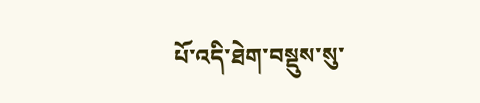པོ་འདི་ཐེག་བསྡུས་སུ་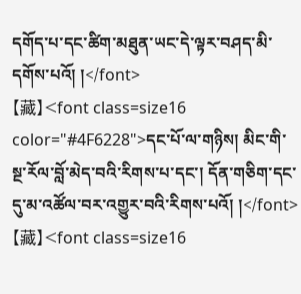དགོད་པ་དང་ཚིག་མཐུན་ཡང་དེ་ལྟར་བཤད་མི་དགོས་པའོ། །</font>
【藏】<font class=size16 color="#4F6228">དང་པོ་ལ་གཉིས། མིང་གི་སྔ་རོལ་བློ་མེད་བའི་རིགས་པ་དང་། དོན་གཅིག་དང་དུ་མ་འཚོལ་བར་འགྱུར་བའི་རིགས་པའོ། །</font>
【藏】<font class=size16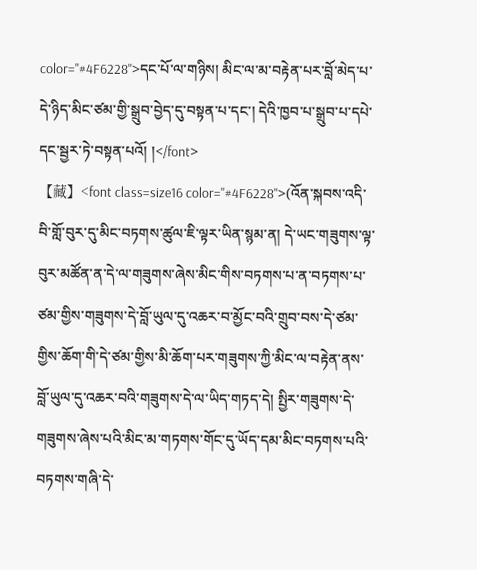color="#4F6228">དང་པོ་ལ་གཉིས། མིང་ལ་མ་བརྟེན་པར་བློ་མེད་པ་དེ་ཉིད་མིང་ཙམ་གྱི་སྒྲུབ་བྱེད་དུ་བསྟན་པ་དང་། དེའི་ཁྱབ་པ་སྒྲུབ་པ་དཔེ་དང་སྦྱར་ཏེ་བསྟན་པའོ། །</font>
【藏】<font class=size16 color="#4F6228">(འོན་སྐབས་འདི་བི་གློ་བུར་དུ་མིང་བཏགས་ཚུལ་ཇི་ལྟར་ཡིན་སྙམ་ན། དེ་ཡང་གཟུགས་ལྟ་བུར་མཚོན་ན་དེ་ལ་གཟུགས་ཞེས་མིང་གིས་བཏགས་པ་ན་བཏགས་པ་ཙམ་གྱིས་གཟུགས་དེ་བློ་ཡུལ་དུ་འཆར་བ་མྱོང་བའི་གྲུབ་བས་དེ་ཙམ་གྱིས་ཆོག་གི་དེ་ཙམ་གྱིས་མི་ཆོག་པར་གཟུགས་ཀྱི་མིང་ལ་བརྟེན་ནས་བློ་ཡུལ་དུ་འཆར་བའི་གཟུགས་དེ་ལ་ཡིད་གཏད་དེ། སྤྱིར་གཟུགས་དེ་གཟུགས་ཞེས་པའི་མིང་མ་གཏགས་གོང་དུ་ཡོད་དམ་མིང་བཏགས་པའི་བཏགས་གཞི་དེ་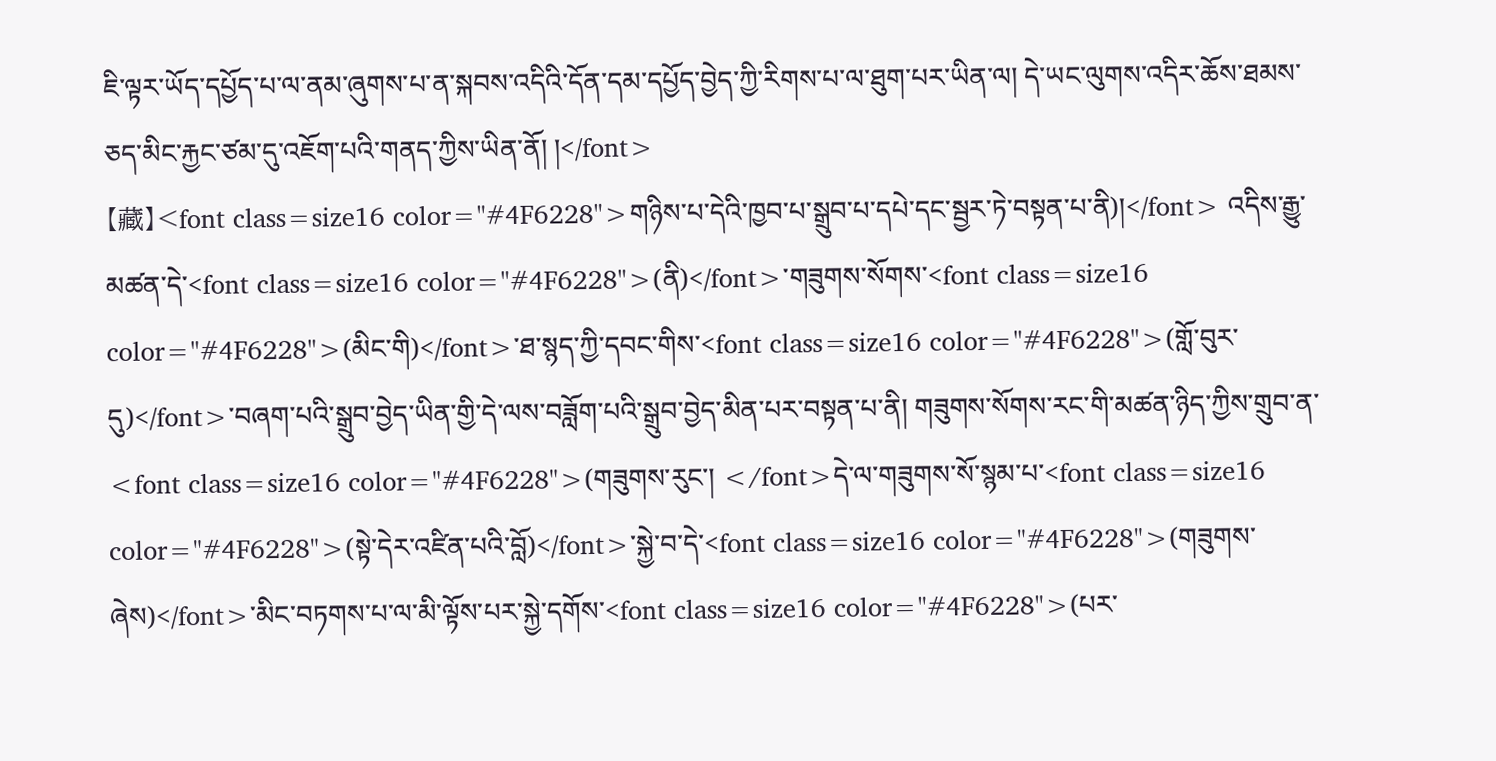ཇི་ལྟར་ཡོད་དཔྱོད་པ་ལ་ནམ་ཞུགས་པ་ན་སྐབས་འདིའི་དོན་དམ་དཔྱོད་བྱེད་ཀྱི་རིགས་པ་ལ་ཐུག་པར་ཡིན་ལ། དེ་ཡང་ལུགས་འདིར་ཆོས་ཐམས་ཅད་མིང་རྐྱང་ཙམ་དུ་འཇོག་པའི་གནད་ཀྱིས་ཡིན་ནོ། །</font>
【藏】<font class=size16 color="#4F6228">གཉིས་པ་དེའི་ཁྱབ་པ་སྒྲུབ་པ་དཔེ་དང་སྦྱར་ཏེ་བསྟན་པ་ནི)།</font> འདིས་རྒྱུ་མཚན་དེ་<font class=size16 color="#4F6228">(ནི)</font>་གཟུགས་སོགས་<font class=size16 color="#4F6228">(མིང་གི)</font>་ཐ་སྙད་ཀྱི་དབང་གིས་<font class=size16 color="#4F6228">(གློ་བུར་དུ)</font>་བཞག་པའི་སྒྲུབ་བྱེད་ཡིན་གྱི་དེ་ལས་བཟློག་པའི་སྒྲུབ་བྱེད་མིན་པར་བསྟན་པ་ནི། གཟུགས་སོགས་རང་གི་མཚན་ཉིད་ཀྱིས་གྲུབ་ན་<font class=size16 color="#4F6228">(གཟུགས་རུང་། </font>དེ་ལ་གཟུགས་སོ་སྙམ་པ་<font class=size16 color="#4F6228">(སྟེ་དེར་འཛིན་པའི་བློ)</font>་སྐྱེ་བ་དེ་<font class=size16 color="#4F6228">(གཟུགས་ཞེས)</font>་མིང་བཏགས་པ་ལ་མི་ལྟོས་པར་སྐྱེ་དགོས་<font class=size16 color="#4F6228">(པར་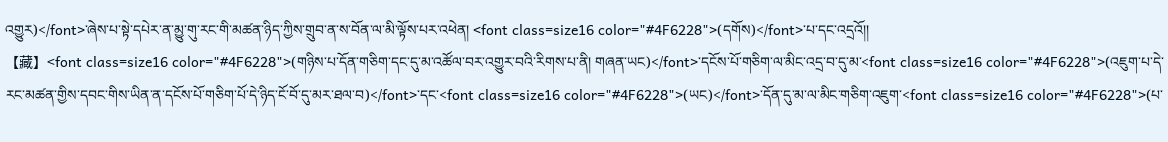འགྱུར)</font>་ཞེས་པ་སྟེ་དཔེར་ན་མྱུ་གུ་རང་གི་མཚན་ཉིད་ཀྱིས་གྲུབ་ན་ས་བོན་ལ་མི་ལྟོས་པར་འཕེན། <font class=size16 color="#4F6228">(དགོས)</font>་པ་དང་འདྲའོ།།
【藏】<font class=size16 color="#4F6228">(གཉིས་པ་དོན་གཅིག་དང་དུ་མ་འཚོལ་བར་འགྱུར་བའི་རིགས་པ་ནི། གཞན་ཡང)</font>་དངོས་པོ་གཅིག་ལ་མིང་འདྲ་བ་དུ་མ་<font class=size16 color="#4F6228">(འཇུག་པ་དེ་རང་མཚན་གྱིས་དབང་གིས་ཡིན་ན་དངོས་པོ་གཅིག་པོ་དེ་ཉིད་ངོ་བོ་དུ་མར་ཐལ་བ)</font>་དང་<font class=size16 color="#4F6228">(ཡང)</font>་དོན་དུ་མ་ལ་མིང་གཅིག་འཇུག་<font class=size16 color="#4F6228">(པ་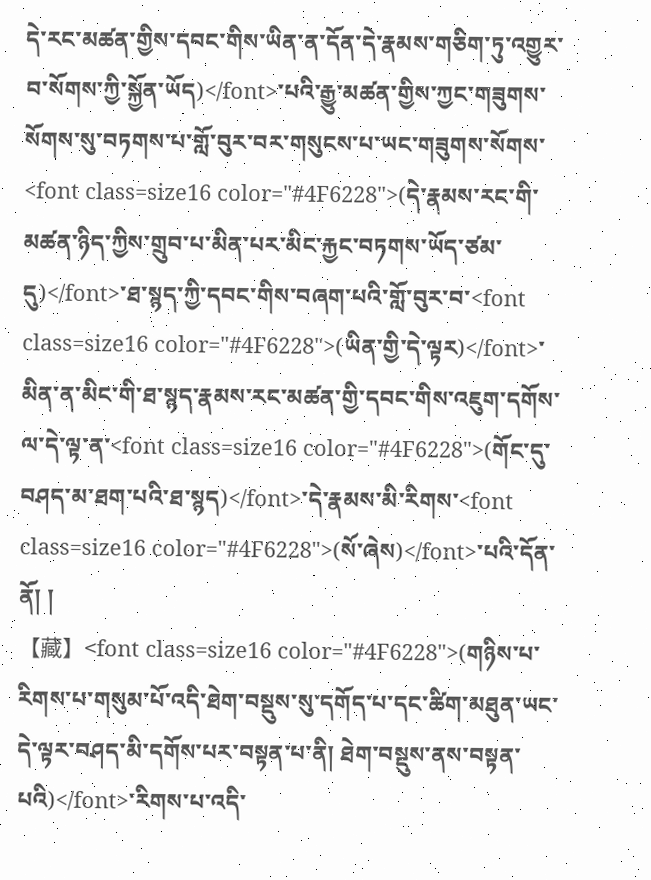དེ་རང་མཚན་གྱིས་དབང་གིས་ཡིན་ན་དོན་དེ་རྣམས་གཅིག་ཏུ་འགྱུར་བ་སོགས་ཀྱི་སྐྱོན་ཡོད)</font>་པའི་རྒྱུ་མཚན་གྱིས་ཀྱང་གཟུགས་སོགས་སུ་བཏགས་པ་གློ་བུར་བར་གསུངས་པ་ཡང་གཟུགས་སོགས་<font class=size16 color="#4F6228">(དེ་རྣམས་རང་གི་མཚན་ཉིད་ཀྱིས་གྲུབ་པ་མིན་པར་མིང་རྐྱང་བཏགས་ཡོད་ཙམ་དུ)</font>་ཐ་སྙད་ཀྱི་དབང་གིས་བཞག་པའི་གློ་བུར་བ་<font class=size16 color="#4F6228">(ཡིན་གྱི་དེ་ལྟར)</font>་མིན་ན་མིང་གི་ཐ་སྙད་རྣམས་རང་མཚན་གྱི་དབང་གིས་འཇུག་དགོས་ལ་དེ་ལྟ་ན་<font class=size16 color="#4F6228">(གོང་དུ་བཤད་མ་ཐག་པའི་ཐ་སྙད)</font>་དེ་རྣམས་མི་རིགས་<font class=size16 color="#4F6228">(སོ་ཞེས)</font>་པའི་དོན་ནོ། །
【藏】<font class=size16 color="#4F6228">(གཉིས་པ་རིགས་པ་གསུམ་པོ་འདི་ཐེག་བསྡུས་སུ་དགོད་པ་དང་ཚིག་མཐུན་ཡང་དེ་ལྟར་བཤད་མི་དགོས་པར་བསྟན་པ་ནི། ཐེག་བསྡུས་ནས་བསྟན་པའི)</font>་རིགས་པ་འདི་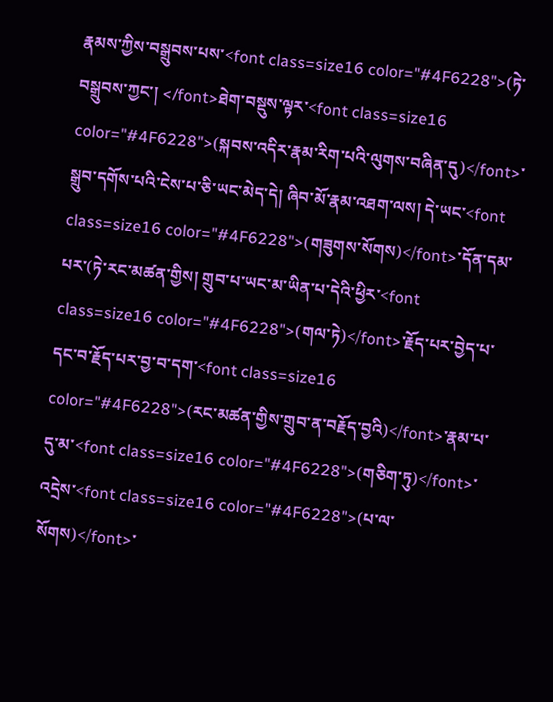རྣམས་ཀྱིས་བསྒྲུབས་པས་<font class=size16 color="#4F6228">(ཏེ་བསྒྲུབས་ཀྱང་། </font>ཐེག་བསྡུས་ལྟར་<font class=size16 color="#4F6228">(སྐབས་འདིར་རྣམ་རིག་པའི་ལུགས་བཞིན་དུ)</font>་སྒྲུབ་དགོས་པའི་ངེས་པ་ཅི་ཡང་མེད་དེ། ཞིབ་མོ་རྣམ་འཐག་ལས། དེ་ཡང་<font class=size16 color="#4F6228">(གཟུགས་སོགས)</font>་དོན་དམ་པར་(ཏེ་རང་མཚན་གྱིས། གྲུབ་པ་ཡང་མ་ཡིན་པ་དེའི་ཕྱིར་<font class=size16 color="#4F6228">(གལ་ཏེ)</font>་རྗོད་པར་བྱེད་པ་དང་བ་རྗོད་པར་བྱ་བ་དག་<font class=size16 color="#4F6228">(རང་མཚན་གྱིས་གྲུབ་ན་བརྗོད་བྱའི)</font>་རྣམ་པ་དུ་མ་<font class=size16 color="#4F6228">(གཅིག་ཏུ)</font>་འདྲེས་<font class=size16 color="#4F6228">(པ་ལ་སོགས)</font>་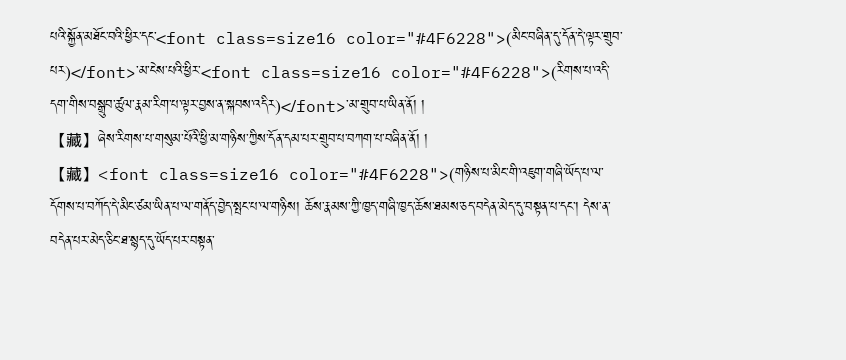པའི་སྐྱོན་མཐོང་བའི་ཕྱིར་དང་<font class=size16 color="#4F6228">(མིང་བཞིན་དུ་དོན་དེ་ལྟར་གྲུབ་པར)</font>་མ་ངེས་པའི་ཕྱིར་<font class=size16 color="#4F6228">(རིགས་པ་འདི་དག་གིས་བསྒྲུབ་ཚུལ་རྣམ་རིག་པ་ལྟར་བྱས་ན་སྐབས་འདིར)</font>་མ་གྲུབ་པ་ཡིན་ནོ། །
【藏】ཞེས་རིགས་པ་གསུམ་པོའི་ཕྱི་མ་གཉིས་ཀྱིས་དོན་དམ་པར་གྲུབ་པ་བཀག་པ་བཞིན་ནོ། །
【藏】<font class=size16 color="#4F6228">(གཉིས་པ་མིང་གི་འཇུག་གཞི་ཡོད་པ་ལ་དོགས་པ་བཀོད་དེ་མིང་ཙམ་ཡིན་པ་ལ་གནོད་བྱེད་སྤང་པ་ལ་གཉིས། ཆོས་རྣམས་ཀྱི་ཁྱད་གཞི་ཁྱད་ཆོས་ཐམས་ཅད་བདེན་མེད་དུ་བསྟན་པ་དང་། དེས་ན་བདེན་པར་མེད་ཅིང་ཐ་སྙད་དུ་ཡོད་པར་བསྟན་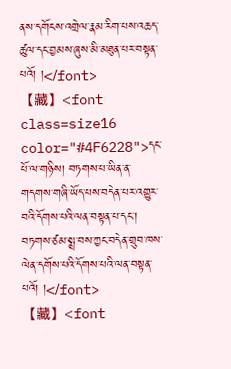ནས་དགོངས་འགྲེལ་རྣམ་རིག་པས་འཆད་ཚུལ་དང་བྱམས་ཞུས་མི་མཐུན་པར་བསྟན་པའོ། །</font>
【藏】<font class=size16 color="#4F6228">དང་པོ་ལ་གཉིས། བཏགས་པ་ཡིན་ན་གདགས་གཞི་ཡོད་པས་བདེན་པར་འགྱུར་བའི་དོགས་པའི་ལན་བསྟན་པ་དང་། བཏགས་ཙམ་སྨྲ་བས་ཀྱང་བདེན་གྲུབ་ཁས་ལེན་དགོས་པའི་དོགས་པའི་ལན་བསྟན་པའོ། །</font>
【藏】<font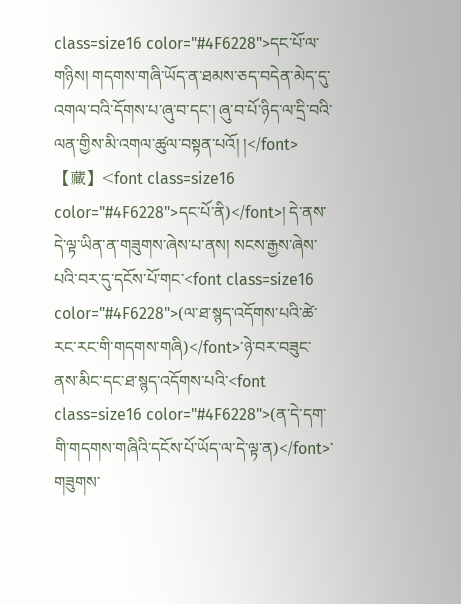class=size16 color="#4F6228">དང་པོ་ལ་གཉིས། གདགས་གཞི་ཡོད་ན་ཐམས་ཅད་བདེན་མེད་དུ་འགལ་བའི་དོགས་པ་ཞུ་བ་དང་། ཞུ་བ་པོ་ཉིད་ལ་དྲི་བའི་ལན་གྱིས་མི་འགལ་ཚུལ་བསྟན་པའོ། །</font>
【藏】<font class=size16 color="#4F6228">དང་པོ་ནི)</font>། དེ་ནས་དེ་ལྟ་ཡིན་ན་གཟུགས་ཞེས་པ་ནས། སངས་རྒྱས་ཞེས་པའི་བར་དུ་དངོས་པོ་གང་<font class=size16 color="#4F6228">(ལ་ཐ་སྙད་འདོགས་པའི་ཚེ་རང་རང་གི་གདགས་གཞི)</font>་ཉེ་བར་བཟུང་ནས་མིང་དང་ཐ་སྙད་འདོགས་པའི་<font class=size16 color="#4F6228">(ན་དེ་དག་གི་གདགས་གཞིའི་དངོས་པོ་ཡོད་ལ་དེ་ལྟ་ན)</font>་གཟུགས་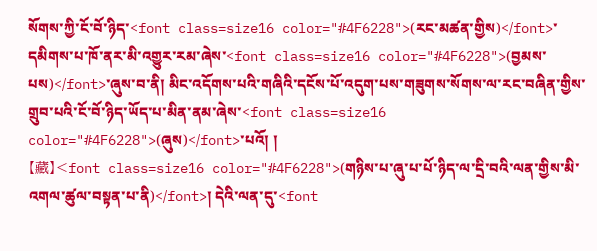སོགས་ཀྱི་ངོ་བོ་ཉིད་<font class=size16 color="#4F6228">(རང་མཚན་གྱིས)</font>་དམིགས་པ་ཁོ་ནར་མི་འགྱུར་རམ་ཞེས་<font class=size16 color="#4F6228">(བྱམས་པས)</font>་ཞུས་བ་ནི། མིང་འདོགས་པའི་གཞིའི་དངོས་པོ་འདུག་པས་གཟུགས་སོགས་ལ་རང་བཞིན་གྱིས་གྲུབ་པའི་ངོ་བོ་ཉིད་ཡོད་པ་མིན་ནམ་ཞེས་<font class=size16 color="#4F6228">(ཞུས)</font>་པའོ། །
【藏】<font class=size16 color="#4F6228">(གཉིས་པ་ཞུ་པ་པོ་ཉིད་ལ་དྲི་བའི་ལན་གྱིས་མི་འགལ་ཚུལ་བསྟན་པ་ནི)</font>། དེའི་ལན་དུ་<font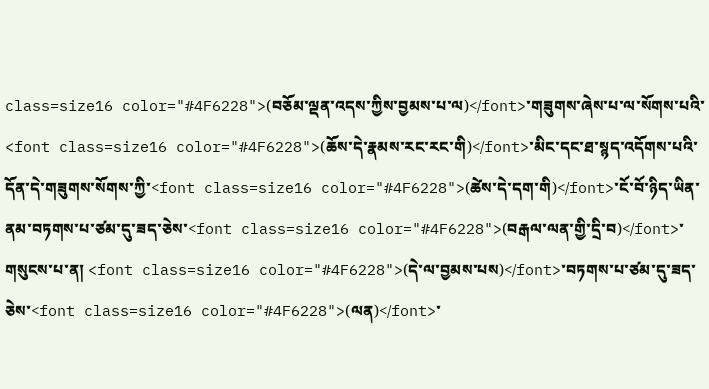class=size16 color="#4F6228">(བཅོམ་ལྡན་འདས་ཀྱིས་བྱམས་པ་ལ)</font>་གཟུགས་ཞེས་པ་ལ་སོགས་པའི་<font class=size16 color="#4F6228">(ཆོས་དེ་རྣམས་རང་རང་གི)</font>་མིང་དང་ཐ་སྙད་འདོགས་པའི་དོན་དེ་གཟུགས་སོགས་ཀྱི་<font class=size16 color="#4F6228">(ཚེས་དེ་དག་གི)</font>་ངོ་བོ་ཉིད་ཡིན་ནམ་བཏགས་པ་ཙམ་དུ་ཟད་ཅེས་<font class=size16 color="#4F6228">(བརྒལ་ལན་གྱི་དྲི་བ)</font>་གསུངས་པ་ན། <font class=size16 color="#4F6228">(དེ་ལ་བྱམས་པས)</font>་བཏགས་པ་ཙམ་དུ་ཟད་ཅེས་<font class=size16 color="#4F6228">(ལན)</font>་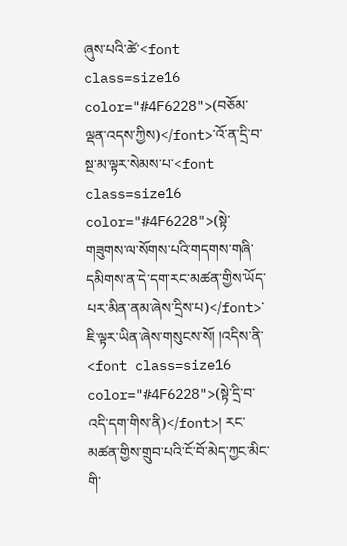ཞུས་པའི་ཚེ་<font class=size16 color="#4F6228">(བཅོམ་ལྡན་འདས་ཀྱིས)</font>་འོ་ན་དྲི་བ་སྔ་མ་ལྟར་སེམས་པ་<font class=size16 color="#4F6228">(སྟེ་གཟུགས་ལ་སོགས་པའི་གདགས་གཞི་དམིགས་ན་དེ་དག་རང་མཚན་གྱིས་ཡོད་པར་མིན་ནམ་ཞེས་དྲིས་པ)</font>་ཇི་ལྟར་ཡིན་ཞེས་གསུངས་སོ། །འདིས་ནི་<font class=size16 color="#4F6228">(སྟེ་དྲི་བ་འདི་དག་གིས་ནི)</font>། རང་མཚན་གྱིས་གྲུབ་པའི་ངོ་བོ་མེད་ཀྱང་མིང་གི་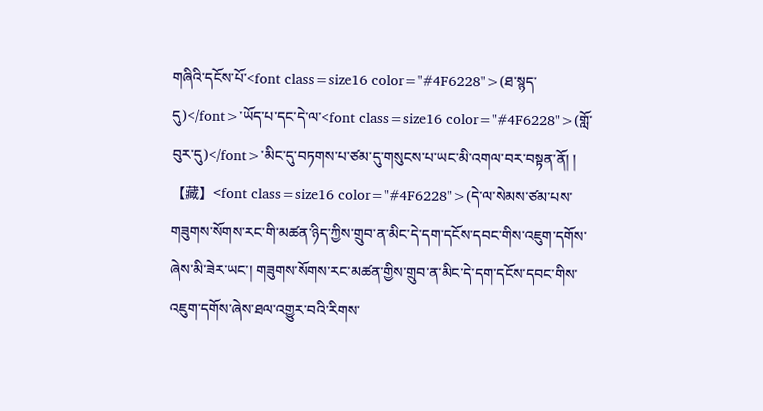གཞིའི་དངོས་པོ་<font class=size16 color="#4F6228">(ཐ་སྙད་དུ)</font>་ཡོད་པ་དང་དེ་ལ་<font class=size16 color="#4F6228">(གློ་བུར་དུ)</font>་མིང་དུ་བཏགས་པ་ཙམ་དུ་གསུངས་པ་ཡང་མི་འགལ་བར་བསྟན་ནོ། །
【藏】<font class=size16 color="#4F6228">(དེ་ལ་སེམས་ཙམ་པས་གཟུགས་སོགས་རང་གི་མཚན་ཉིད་ཀྱིས་གྲུབ་ན་མིང་དེ་དག་དངོས་དབང་གིས་འཇུག་དགོས་ཞེས་མི་ཟེར་ཡང་། གཟུགས་སོགས་རང་མཚན་གྱིས་གྲུབ་ན་མིང་དེ་དག་དངོས་དབང་གིས་འཇུག་དགོས་ཞེས་ཐལ་འགྱུར་བའི་རིགས་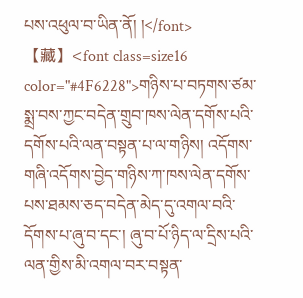པས་འཕུལ་བ་ཡིན་ནོ། །</font>
【藏】<font class=size16 color="#4F6228">གཉིས་པ་བཏགས་ཙམ་སྨྲ་བས་ཀྱང་བདེན་གྲུབ་ཁས་ལེན་དགོས་པའི་དགོས་པའི་ལན་བསྟན་པ་ལ་གཉིས། འདོགས་གཞི་འདོགས་བྱེད་གཉིས་ཀ་ཁས་ལེན་དགོས་པས་ཐམས་ཅད་བདེན་མེད་དུ་འགལ་བའི་དོགས་པ་ཞུ་བ་དང་། ཞུ་བ་པོ་ཉིད་ལ་དྲིས་པའི་ལན་གྱིས་མི་འགལ་བར་བསྟན་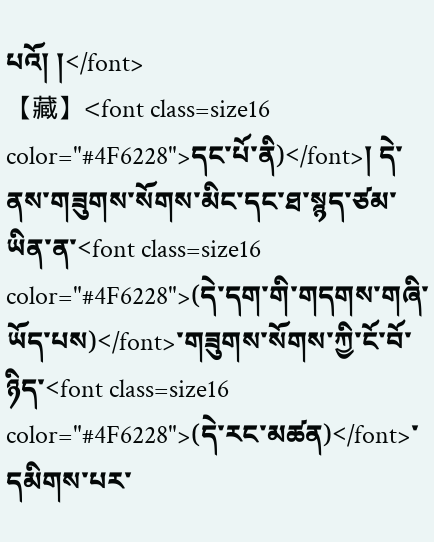པའོ། །</font>
【藏】<font class=size16 color="#4F6228">དང་པོ་ནི)</font>། དེ་ནས་གཟུགས་སོགས་མིང་དང་ཐ་སྙད་ཙམ་ཡིན་ན་<font class=size16 color="#4F6228">(དེ་དག་གི་གདགས་གཞི་ཡོད་པས)</font>་གཟུགས་སོགས་ཀྱི་ངོ་བོ་ཉིད་<font class=size16 color="#4F6228">(དེ་རང་མཚན)</font>་དམིགས་པར་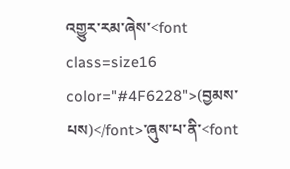འགྱུར་རམ་ཞེས་<font class=size16 color="#4F6228">(བྱམས་པས)</font>་ཞུས་པ་ནི་<font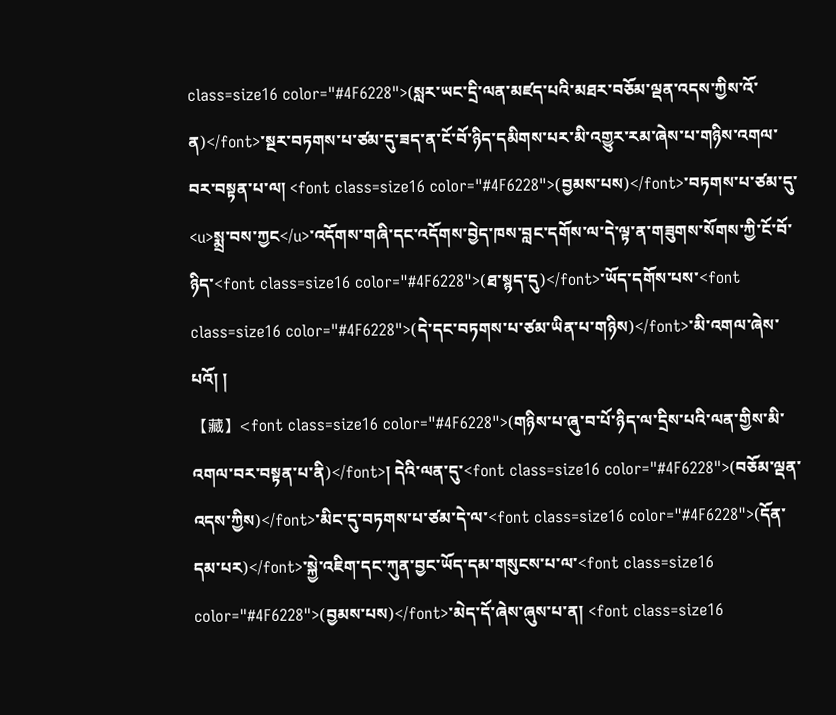class=size16 color="#4F6228">(སླར་ཡང་དྲི་ལན་མཛད་པའི་མཐར་བཅོམ་ལྡན་འདས་ཀྱིས་འོ་ན)</font>་སྔར་བཏགས་པ་ཙམ་དུ་ཟད་ན་ངོ་བོ་ཉིད་དམིགས་པར་མི་འགྱུར་རམ་ཞེས་པ་གཉིས་འགལ་བར་བསྟན་པ་ལ། <font class=size16 color="#4F6228">(བྱམས་པས)</font>་བཏགས་པ་ཙམ་དུ་<u>སྨྲ་བས་ཀྱང</u>་འདོགས་གཞི་དང་འདོགས་བྱེད་ཁས་བླང་དགོས་ལ་དེ་ལྟ་ན་གཟུགས་སོགས་ཀྱི་ངོ་བོ་ཉིད་<font class=size16 color="#4F6228">(ཐ་སྙད་དུ)</font>་ཡོད་དགོས་པས་<font class=size16 color="#4F6228">(དེ་དང་བཏགས་པ་ཙམ་ཡིན་པ་གཉིས)</font>་མི་འགལ་ཞེས་པའོ། །
【藏】<font class=size16 color="#4F6228">(གཉིས་པ་ཞུ་བ་པོ་ཉིད་ལ་དྲིས་པའི་ལན་གྱིས་མི་འགལ་བར་བསྟན་པ་ནི)</font>། དེའི་ལན་དུ་<font class=size16 color="#4F6228">(བཅོམ་ལྡན་འདས་ཀྱིས)</font>་མིང་དུ་བཏགས་པ་ཙམ་དེ་ལ་<font class=size16 color="#4F6228">(དོན་དམ་པར)</font>་སྐྱེ་འཇིག་དང་ཀུན་བྱང་ཡོད་དམ་གསུངས་པ་ལ་<font class=size16 color="#4F6228">(བྱམས་པས)</font>་མེད་དོ་ཞེས་ཞུས་པ་ན། <font class=size16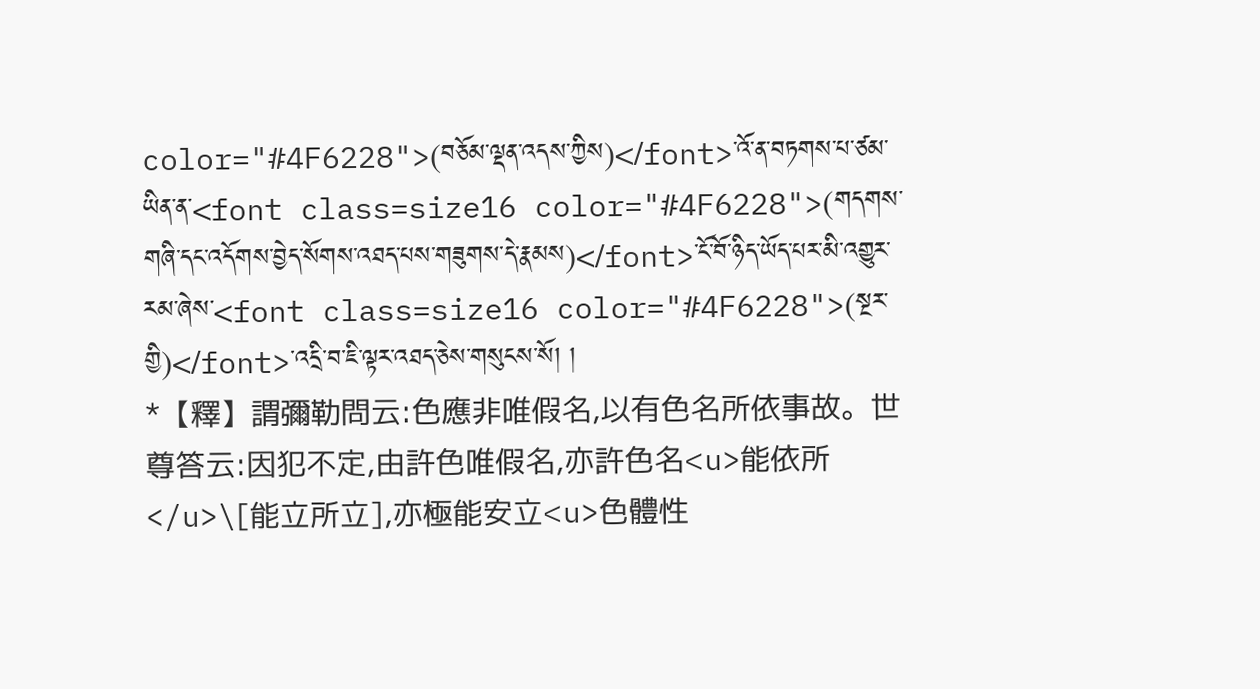color="#4F6228">(བཅོམ་ལྡན་འདས་ཀྱིས)</font>་འོ་ན་བཏགས་པ་ཙམ་ཡིན་ན་<font class=size16 color="#4F6228">(གདགས་གཞི་དང་འདོགས་བྱེད་སོགས་འཐད་པས་གཟུགས་དེ་རྣམས)</font>་ངོ་བོ་ཉིད་ཡོད་པར་མི་འགྱུར་རམ་ཞེས་<font class=size16 color="#4F6228">(སྔར་གྱི)</font>་འདྲི་བ་ཇི་ལྟར་འཐད་ཅེས་གསུངས་སོ། །
*【釋】謂彌勒問云:色應非唯假名,以有色名所依事故。世尊答云:因犯不定,由許色唯假名,亦許色名<u>能依所</u>\[能立所立],亦極能安立<u>色體性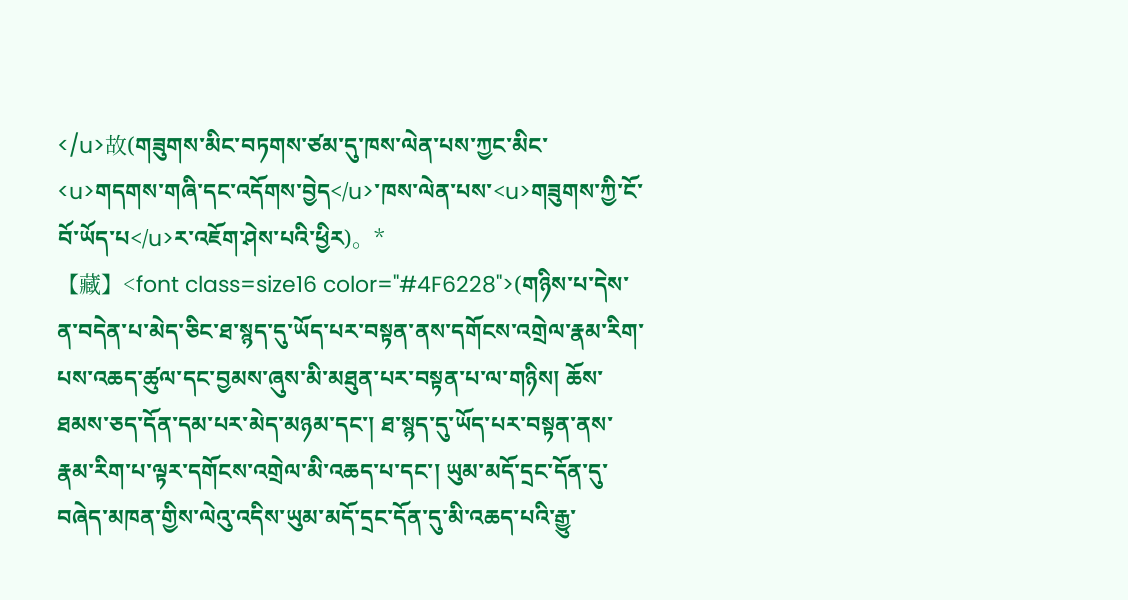</u>故(གཟུགས་མིང་བཏགས་ཙམ་དུ་ཁས་ལེན་པས་ཀྱང་མིང་<u>གདགས་གཞི་དང་འདོགས་བྱེད</u>་ཁས་ལེན་པས་<u>གཟུགས་ཀྱི་ངོ་བོ་ཡོད་པ</u>ར་འཇོག་ཤེས་པའི་ཕྱིར)。*
【藏】<font class=size16 color="#4F6228">(གཉིས་པ་དེས་ན་བདེན་པ་མེད་ཅིང་ཐ་སྙད་དུ་ཡོད་པར་བསྟན་ནས་དགོངས་འགྲེལ་རྣམ་རིག་པས་འཆད་ཚུལ་དང་བྱམས་ཞུས་མི་མཐུན་པར་བསྟན་པ་ལ་གཉིས། ཆོས་ཐམས་ཅད་དོན་དམ་པར་མེད་མཉམ་དང་། ཐ་སྙད་དུ་ཡོད་པར་བསྟན་ནས་རྣམ་རིག་པ་ལྟར་དགོངས་འགྲེལ་མི་འཆད་པ་དང་། ཡུམ་མདོ་དྲང་དོན་དུ་བཞེད་མཁན་གྱིས་ལེའུ་འདིས་ཡུམ་མདོ་དྲང་དོན་དུ་མི་འཆད་པའི་རྒྱུ་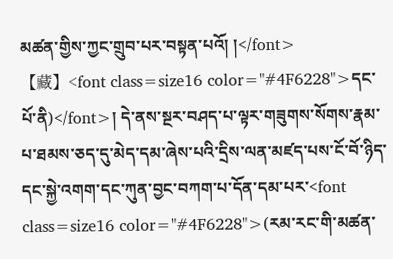མཚན་གྱིས་ཀྱང་གྲུབ་པར་བསྟན་པའོ། །</font>
【藏】<font class=size16 color="#4F6228">དང་པོ་ནི)</font>། དེ་ནས་སྔར་བཤད་པ་ལྟར་གཟུགས་སོགས་རྣམ་པ་ཐམས་ཅད་དུ་མེད་དམ་ཞེས་པའི་དྲིས་ལན་མཛད་པས་ངོ་བོ་ཉིད་དང་སྐྱེ་འགག་དང་ཀུན་བྱང་བཀག་པ་དོན་དམ་པར་<font class=size16 color="#4F6228">(རམ་རང་གི་མཚན་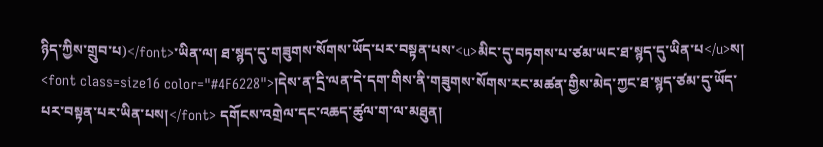ཉིད་ཀྱིས་གྲུབ་པ)</font>་ཡིན་ལ། ཐ་སྙད་དུ་གཟུགས་སོགས་ཡོད་པར་བསྟན་པས་<u>མིང་དུ་བཏགས་པ་ཙམ་ཡང་ཐ་སྙད་དུ་ཡིན་པ</u>ས། <font class=size16 color="#4F6228">།དེས་ན་དྲི་ལན་དེ་དག་གིས་ནི་གཟུགས་སོགས་རང་མཚན་གྱིས་མེད་ཀྱང་ཐ་སྙད་ཙམ་དུ་ཡོད་པར་བསྟན་པར་ཡིན་པས།</font> དགོངས་འགྲེལ་དང་འཆད་ཚུལ་ག་ལ་མཐུན།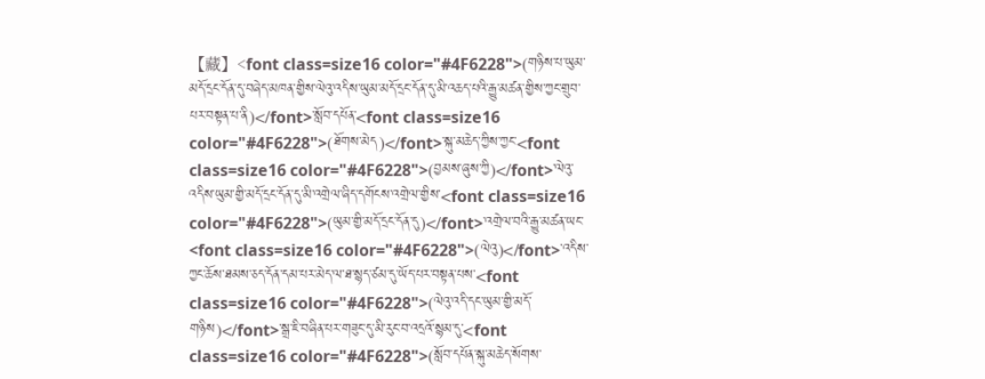【藏】<font class=size16 color="#4F6228">(གཉིས་པ་ཡུམ་མདོ་དྲང་དོན་དུ་བཞེད་མཁན་གྱིས་ལེའུ་འདིས་ཡུམ་མདོ་དྲང་དོན་དུ་མི་འཆད་པའི་རྒྱུ་མཚན་གྱིས་ཀྱང་གྲུབ་པར་བསྟན་པ་ནི)</font>་སློབ་དཔོན་<font class=size16 color="#4F6228">(ཐོགས་མེད)</font>་སྐུ་མཆེད་ཀྱིས་ཀྱང་<font class=size16 color="#4F6228">(བྱམས་ཞུས་ཀྱི)</font>་ལེའུ་འདིས་ཡུམ་གྱི་མདོ་དྲང་དོན་དུ་མི་འགྲེལ་ཞིད་དགོངས་འགྲེལ་གྱིས་<font class=size16 color="#4F6228">(ཡུམ་གྱི་མདོ་དྲང་དོན་དུ)</font>་འགྲེལ་བའི་རྒྱུ་མཚན་ཡང་<font class=size16 color="#4F6228">(ལེའུ)</font>་འདིས་ཀྱང་ཆོས་ཐམས་ཅད་དོན་དམ་པར་མེད་ལ་ཐ་སྙད་ཙམ་དུ་ཡོད་པར་བསྟན་པས་<font class=size16 color="#4F6228">(ལེའུ་འདི་དང་ཡུམ་གྱི་མདོ་གཉིས)</font>་སྒྲ་ཇི་བཞིན་པར་གཟུང་དུ་མི་རུང་བ་འདྲའོ་སྙམ་དུ་<font class=size16 color="#4F6228">(སློབ་དཔོན་སྐུ་མཆེད་སོགས་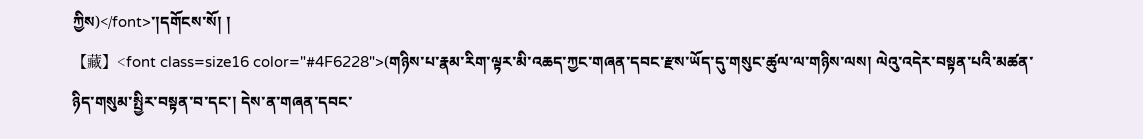ཀྱིས)</font>་།དགོངས་སོ། །
【藏】<font class=size16 color="#4F6228">(གཉིས་པ་རྣམ་རིག་ལྟར་མི་འཆད་ཀྱང་གཞན་དབང་རྫས་ཡོད་དུ་གསུང་ཚུལ་ལ་གཉིས་ལས། ལེའུ་འདེར་བསྟན་པའི་མཚན་ཉིད་གསུམ་སྤྱིར་བསྟན་བ་དང་། དེས་ན་གཞན་དབང་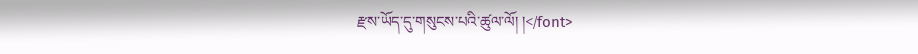རྫས་ཡོད་དུ་གསུངས་པའི་ཚུལ་ལོ། །</font>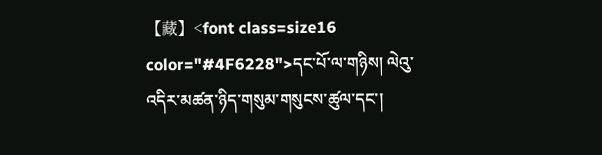【藏】<font class=size16 color="#4F6228">དང་པོ་ལ་གཉིས། ལེའུ་འདིར་མཚན་ཉིད་གསུམ་གསུངས་ཚུལ་དང་།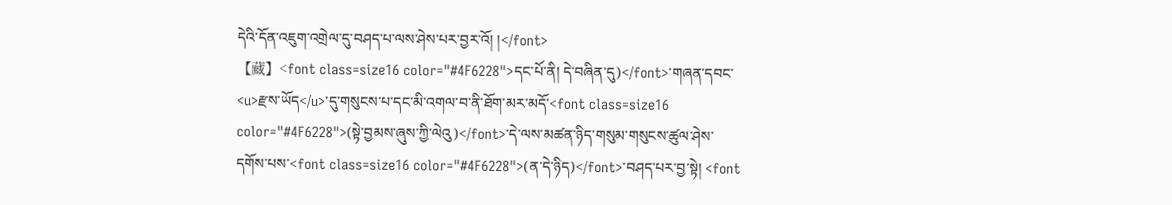དེའི་དོན་འཇུག་འགྲེལ་དུ་བཤད་པ་ལས་ཤེས་པར་བྱར་འོ། །</font>
【藏】<font class=size16 color="#4F6228">དང་པོ་ནི། དེ་བཞིན་དུ)</font>་གཞན་དབང་<u>རྫས་ཡོད</u>་དུ་གསུངས་པ་དང་མི་འགལ་བ་ནི་ཐོག་མར་མདོ་<font class=size16 color="#4F6228">(སྟེ་བྱམས་ཞུས་ཀྱི་ལེའུ)</font>་དེ་ལས་མཚན་ཉིད་གསུམ་གསུངས་ཚུལ་ཤེས་དགོས་པས་<font class=size16 color="#4F6228">(ན་དེ་ཉིད)</font>་བཤད་པར་བྱ་སྟེ། <font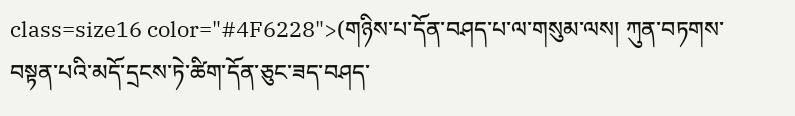class=size16 color="#4F6228">(གཉིས་པ་དོན་བཤད་པ་ལ་གསུམ་ལས། ཀུན་བཏགས་བསྟན་པའི་མདོ་དྲངས་ཏེ་ཚིག་དོན་ཅུང་ཟད་བཤད་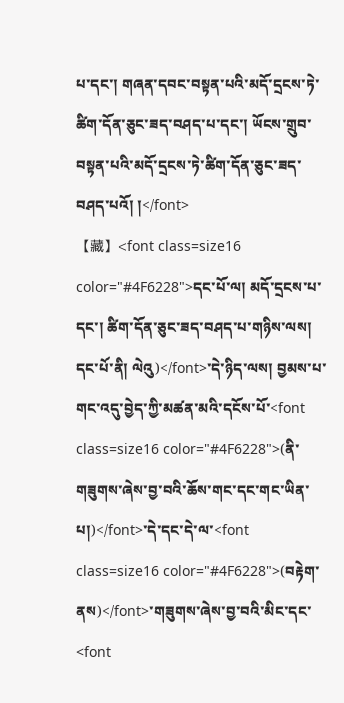པ་དང་། གཞན་དབང་བསྟན་པའི་མདོ་དྲངས་ཏེ་ཚིག་དོན་ཅུང་ཟད་བཤད་པ་དང་། ཡོངས་གྲུབ་བསྟན་པའི་མདོ་དྲངས་ཏེ་ཚིག་དོན་ཅུང་ཟད་བཤད་པའོ། །</font>
【藏】<font class=size16 color="#4F6228">དང་པོ་ལ། མདོ་དྲངས་པ་དང་། ཚིག་དོན་ཅུང་ཟད་བཤད་པ་གཉིས་ལས། དང་པོ་ནི། ལེའུ)</font>་དེ་ཉིད་ལས། བྱམས་པ་གང་འདུ་བྱེད་ཀྱི་མཚན་མའི་དངོས་པོ་<font class=size16 color="#4F6228">(ནི་གཟུགས་ཞེས་བྱ་བའི་ཆོས་གང་དང་གང་ཡིན་པ།)</font>་དེ་དང་དེ་ལ་<font class=size16 color="#4F6228">(བརྟེག་ནས)</font>་གཟུགས་ཞེས་བྱ་བའི་མིང་དང་<font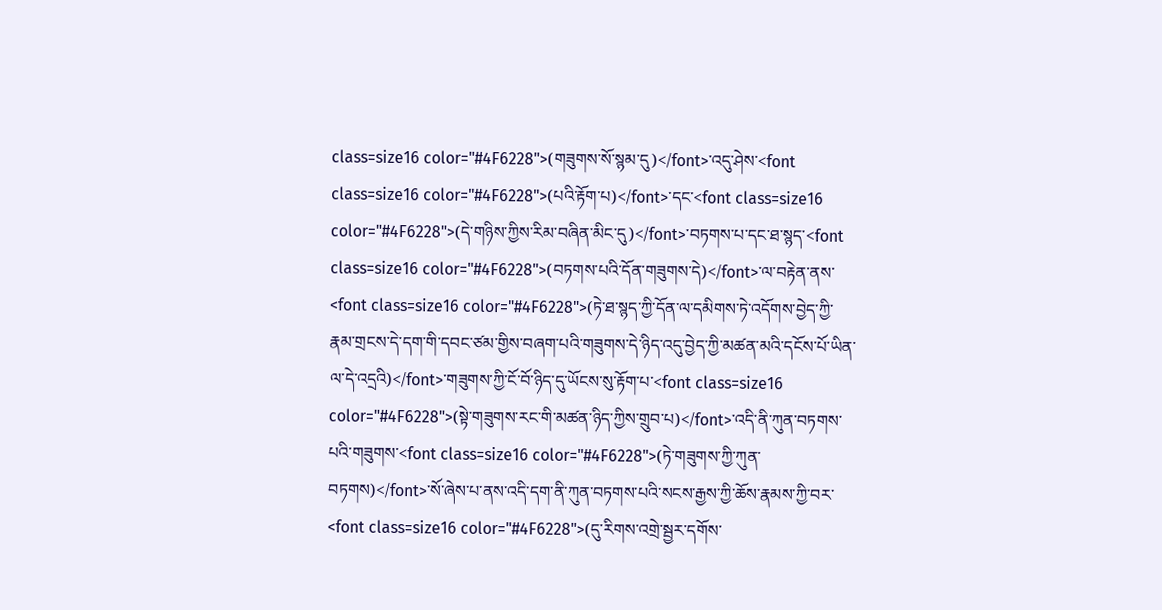class=size16 color="#4F6228">(གཟུགས་སོ་སྙམ་དུ)</font>་འདུ་ཤེས་<font class=size16 color="#4F6228">(པའི་རྟོག་པ)</font>་དང་<font class=size16 color="#4F6228">(དེ་གཉིས་ཀྱིས་རིམ་བཞིན་མིང་དུ)</font>་བཏགས་པ་དང་ཐ་སྙད་<font class=size16 color="#4F6228">(བཏགས་པའི་དོན་གཟུགས་དེ)</font>་ལ་བརྟེན་ནས་<font class=size16 color="#4F6228">(ཏེ་ཐ་སྙད་ཀྱི་དོན་ལ་དམིགས་ཏེ་འདོགས་བྱེད་ཀྱི་རྣམ་གྲངས་དེ་དག་གི་དབང་ཙམ་གྱིས་བཞག་པའི་གཟུགས་དེ་ཉིད་འདུ་བྱེད་ཀྱི་མཚན་མའི་དངོས་པོ་ཡིན་ལ་དེ་འདྲའི)</font>་གཟུགས་ཀྱི་ངོ་བོ་ཉིད་དུ་ཡོངས་སུ་རྟོག་པ་<font class=size16 color="#4F6228">(སྟེ་གཟུགས་རང་གི་མཚན་ཉིད་ཀྱིས་གྲུབ་པ)</font>་འདི་ནི་ཀུན་བཏགས་པའི་གཟུགས་<font class=size16 color="#4F6228">(ཏེ་གཟུགས་ཀྱི་ཀུན་བཏགས)</font>་སོ་ཞེས་པ་ནས་འདི་དག་ནི་ཀུན་བཏགས་པའི་སངས་རྒྱས་ཀྱི་ཆོས་རྣམས་ཀྱི་བར་<font class=size16 color="#4F6228">(དུ་རིགས་འགྲེ་སྦྱར་དགོས་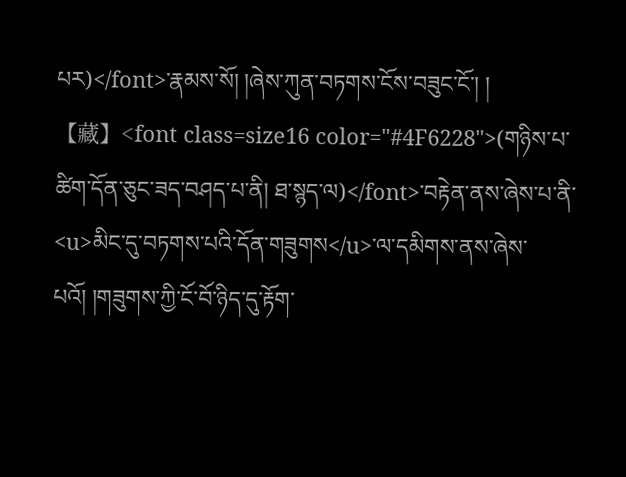པར)</font>་རྣམས་སོ། །ཞེས་ཀུན་བཏགས་ངོས་བཟུང་ངོ་། །
【藏】<font class=size16 color="#4F6228">(གཉིས་པ་ཚིག་དོན་ཅུང་ཟད་བཤད་པ་ནི། ཐ་སྙད་ལ)</font>་བརྟེན་ནས་ཞེས་པ་ནི་<u>མིང་དུ་བཏགས་པའི་དོན་གཟུགས</u>་ལ་དམིགས་ནས་ཞེས་པའོ། །གཟུགས་ཀྱི་ངོ་བོ་ཉིད་དུ་རྟོག་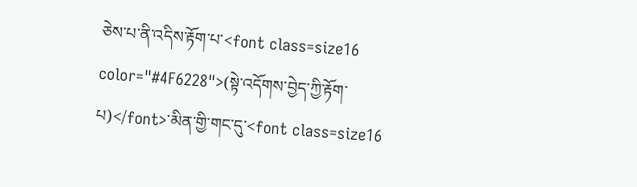ཅེས་པ་ནི་འདིས་རྟོག་པ་<font class=size16 color="#4F6228">(སྟེ་འདོགས་བྱེད་ཀྱི་རྟོག་པ)</font>་མིན་གྱི་གང་དུ་<font class=size16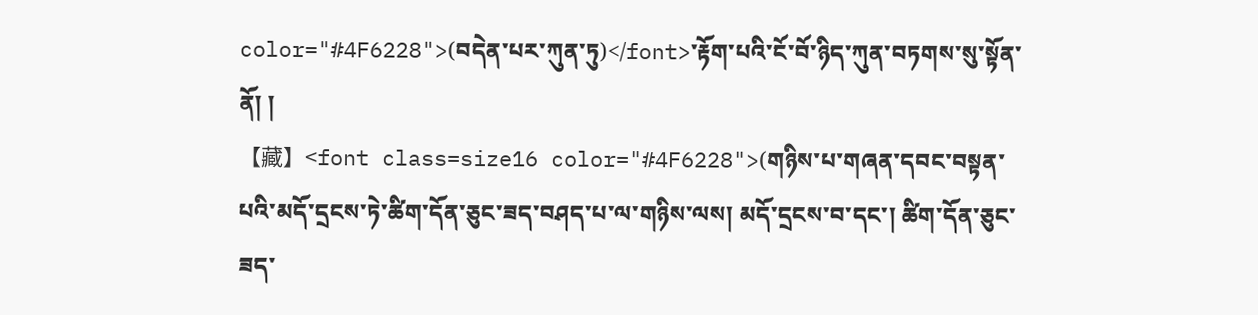color="#4F6228">(བདེན་པར་ཀུན་ཏུ)</font>་རྟོག་པའི་ངོ་བོ་ཉིད་ཀུན་བཏགས་སུ་སྟོན་ནོ། །
【藏】<font class=size16 color="#4F6228">(གཉིས་པ་གཞན་དབང་བསྟན་པའི་མདོ་དྲངས་ཏེ་ཚིག་དོན་ཅུང་ཟད་བཤད་པ་ལ་གཉིས་ལས། མདོ་དྲངས་བ་དང་། ཚིག་དོན་ཅུང་ཟད་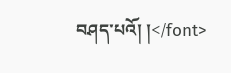བཤད་པའོ། །</font>